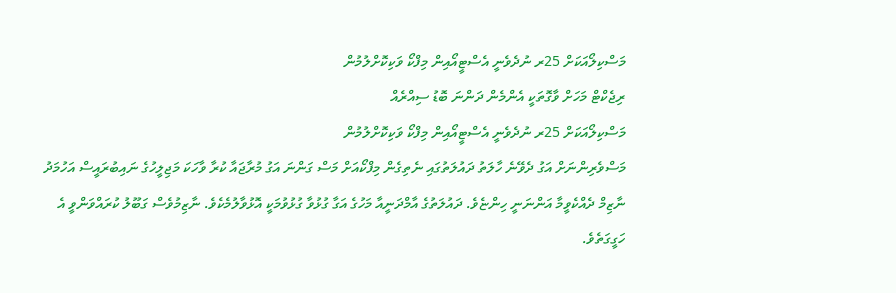މަސްކިލޯއަކަށް 25ރ ނުދެވެނީ އެސްޓީއޯއިން މިފްކޯ ވަކިކޮށްލުމުން
ރިޖެކްޓް މަހަށް ވާގޮތަކީ އެންމެން ދަންނަ ބޮޑު ސިއްރެއް
މަސްކިލޯއަކަށް 25ރ ނުދެވެނީ އެސްޓީއޯއިން މިފްކޯ ވަކިކޮށްލުމުން
މަސްވެރިންނަށް އަގު ދެވޭނެ ހާލަތު ދައުލަތުގައި ނެތިގެން މިފްކޯއަށް މަސް ގަންނަ އަގު މުރާޖައާ ކުރާ ވާހަކަ މަޖިލީހުގެ ނައިބުރައީސް އަހުމަދު ނާޒިމް ދެއްކެވީމާ އަންނަނީ ހިންޏެވެ. ދައުލަތުގެ އާމްދަނީއާ މަހުގެ އަގާ ގުޅުވާ ގުޅުވުމަކީ އޮޅުވާލުމެކެވެ. ނާޒިމުވެސް ގަބޫލު ކުރައްވަންވީ އެ ހަގީގަތެވެ.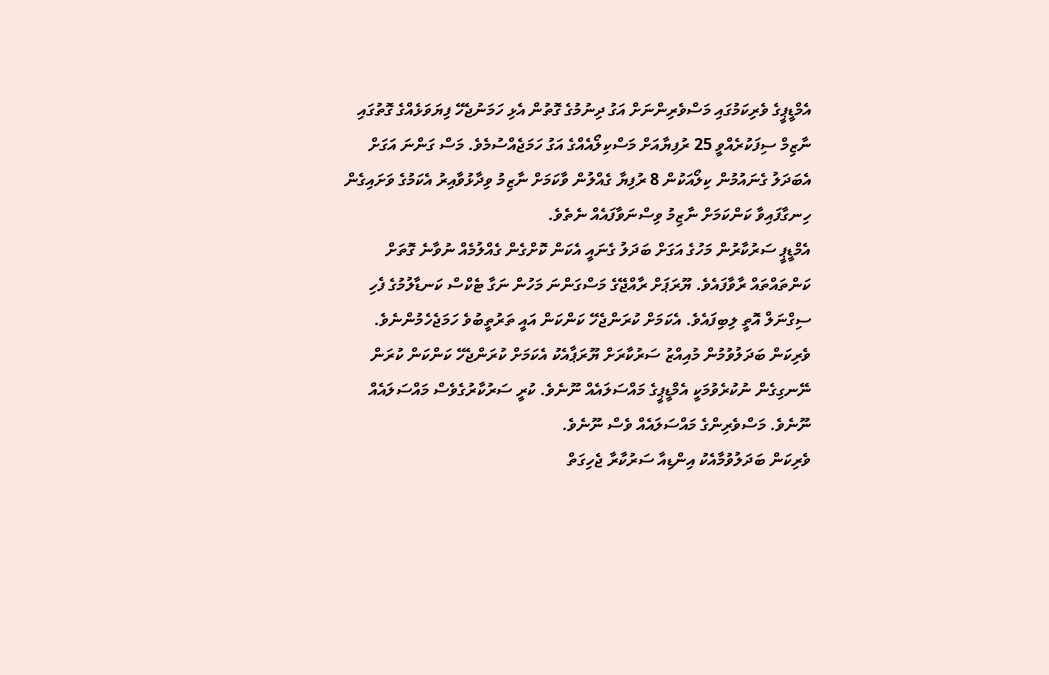އެމްޑީޕީގެ ވެރިކަމުގައި މަސްވެރިންނަށް އަގު ދިނުމުގެ ގޮތުން އެޅި ހަމަނުޖެހޭ ފިޔަވަޅެއްގެ ގޮތުގައި ނާޒިމް ސިފަކުރެއްވީ 25 ރުފިޔާއަށް މަސްކިލޯއެއްގެ އަގު ހަމަޖެއްސުމެވެ. މަސް ގަންނަ އަގަށް އެބަދަލު ގެނައުމުން ކިލޯއަކުން 8 ރުފިޔާ ގެއްލުން ވާކަމަށް ނާޒިމު ވިދާޅުވާއިރު އެކަމުގެ ވަށައިގެން ހިނގާފައިވާ ކަންކަމަށް ނާޒިމު ވިސްނަވާފައެއް ނެތެވެ.
އެމްޑީޕީ ސަރުކާރުން މަހުގެ އަގަށް ބަދަލު ގެނައީ އެކަން ކޮށްގެން ގެއްލުމެއް ނުވާނެ ގޮތަށް ކަންތައްތައް ރާވާފައެވެ. ޔޫރަޕަށް ރާއްޖޭގެ މަސްގަންނަ މަހުން ނަގާ ޓެކްސް ކަނޑާލުމުގެ ފެހި ސިގްނަލް އޮތީ ލިބިފައެވެ. އެކަމަށް ކުރަންޖެހޭ ކަންކަން އައީ ތަރުތީބުވެ ހަމަޖެހެމުންނެވެ. ވެރިކަން ބަދަލުވުމުން މުއިއްޒު ސަރުކާރަށް ޔޫރަޕާއެކު އެކަމަށް ކުރަންޖެހޭ ކަންކަން ކުރަން ނޭނގިގެން ނުކުރެވުމަކީ އެމްޑީޕީގެ މައްސަލައެއް ނޫނެވެ. ކުރީ ސަރުކާރުގެވެސް މައްސަލައެއް ނޫނެވެ. މަސްވެރިންގެ މައްސަލައެއް ވެސް ނޫނެވެ.
ވެރިކަން ބަދަލުވުމާއެކު އިންޑިއާ ސަރުކާރާ ޖެހިގަތް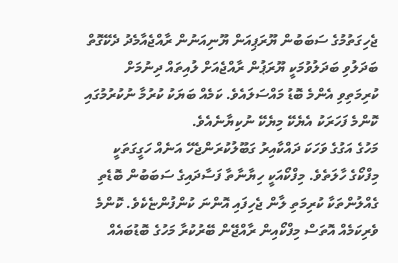ޖެހިގަތުމުގެ ސަބަބުން ޔޫރަޕިއަން ޔޫނިއަނުން ރާއްޖެއާމެދު ދެކޭގޮތް ބަދަލުވި ބަދަލުވުމަކީ ޔޫރަޕުން ރާއްޖެއަށް ލުއިތައް ދިނުމަށް ކުރިމަތިވި އެންމެ ބޮޑު މައްސަލައެވެ. ކަމެއް ބަޔަކު ކުރުމާ ނުކުރުމުގައި ކޮންމެ ފަހަރަކު އެޔެކޭ މިޔެކޭ ނުކިޔާނެއެވެ.
މަހުގެ އަގުގެ ވަހަކަ ދައްކާއިރު ގަބޫލުކުރަންޖެހޭ އަނެއް ހަގީގަތަކީ މިފްކޯގެ ހާލަތެވެ. މިފްކޯއަކީ ހިޔާނާތާ ފަސާދައިގެ ސަބަބުން ބޮޑެތި ގެއްލުންތަކާ ކުރިމަތި ލާން ޖެހިފައި އޮންނަ ކުންފުންޏެކެވެ. ކޮންމެ ވެރިކަމެއް އޮތަސް މިފްކޯއިން ރާއްޖޭން ބޭރުކުރާ މަހުގެ ބޮޑުބައެއް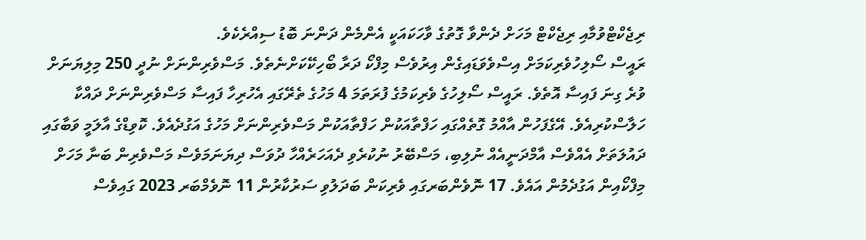ރިޖެކްޓްވުމާއި ރިޖެކްޓް މަހަށް ދެންވާ ގޮތުގެ ވާހަކައަކީ އެންމެން ދަންނަ ބޮޑު ސިއްރެކެވެ.
ރައީސް ސޯލިހުވެރިކަމަށް އިސްވެވަޑައިގެން އިރުވެސް މިފްކޯ ދަރާ ބޯހިކޭކަށްނެތެވެ. މަސްވެރިންނަށް ނުދީ 250 މިލިޔަނަށް ވުރެ ގިނަ ފައިސާ އޮތެވެ. ރައީސް ސޯލިހުގެ ވެރިކަމުގެ ފުރަތަމަ 4 މަހުގެ ތެރޭގައި އެހުރިހާ ފައިސާ މަސްވެރިންނަށް ދައްކާ ހަލާސްކުރިއެވެ. އޭގެފަހުން އާއްމު ގޮތެއްގައި ހަފްތާއަކުން ހަފްތާއަކުން މަސްވެރިންނަށް މަހުގެ އަގުދެއެވެ. ކޮވިޑްގެ އާލަމީ ވަބާގައި ދައުލަތަށް އެއްވެސް އާމްދަނީއެއް ނުލިބި، މަސްބޭރު ނުކުރެވި ދެއަހަރެއްހާ ދުވަސް ދިޔަނަމަވެސް މަސްވެރިން ބަނާ މަހަށް މިފްކޯއިން އަގުދެމުން އައެވެ. 17 ނޮވެންބަރގައި ވެރިކަން ބަދަލުވި ސަރުކާރުން 11 ނޮވެމްބަރ 2023 ގައިވެސް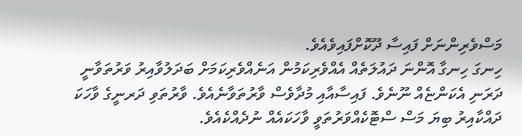މަސްވެރިންނަށް ފައިސާ ދޫކޮށްފައިވެއެވެ.
ހިނގަ ހިނގާ އޮންނަ ދައުލަތެއް އެއްވެރިކަމުން އަނެއްވެރިކަމަށް ބަދަލުވާއިރު ވަރުތަވާނީ ދަރަނި އެކަންޏެއް ނޫނެވެ. ފައިސާއާއި މުދާވެސް ވާރުތަވާނެއެވެ. ވާރުތަވި ދަރނީގެ ވާހަކަ ދައްކާއިރު ބިޔަ މަސް ސްޓޮކެއްވަރުތަވީ ވާހަކައެއް ނުދެއްކެއެވެ.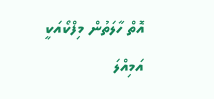އޮތް ހާލަތުން މިފްކޯއަކީ އަމިއްލަ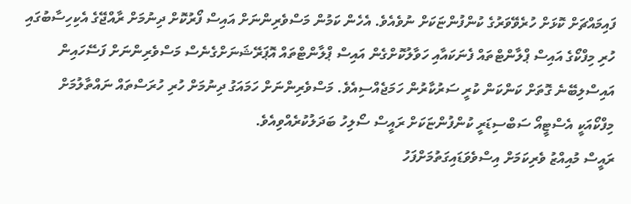ފައިމައްޗަށް ކޮޅަށް ހުރެވޭވަރުގެ ކުންފުންޏަކަށް ނުވެއެވެ. އެހެން ކަމުން މަސްވެރިންނަށް އައިސް ފޯރުކޮށް ދިނުމަށް ރާއްޖޭގެ އެކިހިސާބުގައި ހުރި މިފްކޯގެ އައިސް ޕްލާންޓްތައް ފެނަކައާއި ހަވާލުކޮށްގެން އައިސް ޕްލާންޓްތައް އޮޕަރޭޝަނަށްގެނެސް މަސްވެރިންނަށް ފަސޭހައިން އައިސްލިބޭނެ ގޮތަށް ކަންކަން ކުރީ ސަރުކާރުން ހަމަޖެއްސިއެވެ. މަސްވެރިންނަށް ހަމައަގު ދިނުމަށް ހުރި ހުރަސްތައް ނައްތާލުމަށް މިފްކޯއަކީ އެސްޓީއޯ ސަބްސިޑަރީ ކުންފުންޏަކަށް ރައީސް ސޯލިހު ބަދަލުކުރެއްވިއެވެ.
ރައީސް މުއިއްޒު ވެރިކަމަށް އިސްވެވަޑައިގަތުމަށްފަހު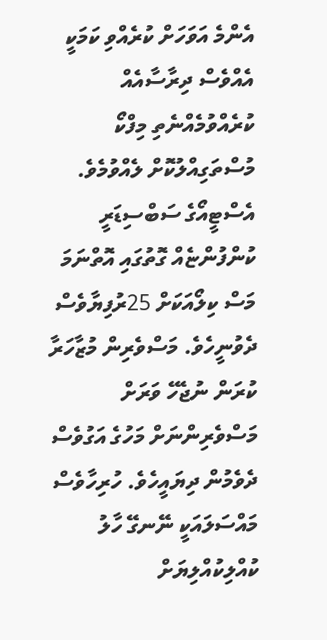އެންމެ އަވަހަށް ކުރެއްވި ކަމަކީ އެއްވެސް ދިރާސާއެއް ކުރެއްވުމެއްނެތި މިފްކޯ މުސްތަގިއްލުކޮށް ލެއްވުމެވެ. އެސްޓީއޯގެ ސަބްސިޑަރީ ކުންފުންޏެއް ގޮތުގައި އޮތްނަމަ މަސް ކިލޯއަކަށް 25ރުފިޔާވެސް ދެވުނީހެވެ. މަސްވެރިން މުޒާހަރާ ކުރަން ނުޖެހޭ ވަރަށް މަސްވެރިންނަށް މަހުގެ އަގުވެސް ދެވެމުން ދިޔައީހެވެ. ހުރިހާވެސް މައްސަލައަކީ ނޭނގޭ ހާލު ކުއްލިކުއްލިޔަށް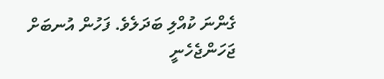ގެންނަ ކުއްލި ބަދަލެވެ. ފަހުން އުނބަށް ޖަހަންޖެހެނީ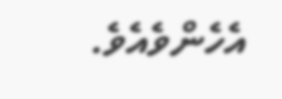އެހެންވެއެވެ.